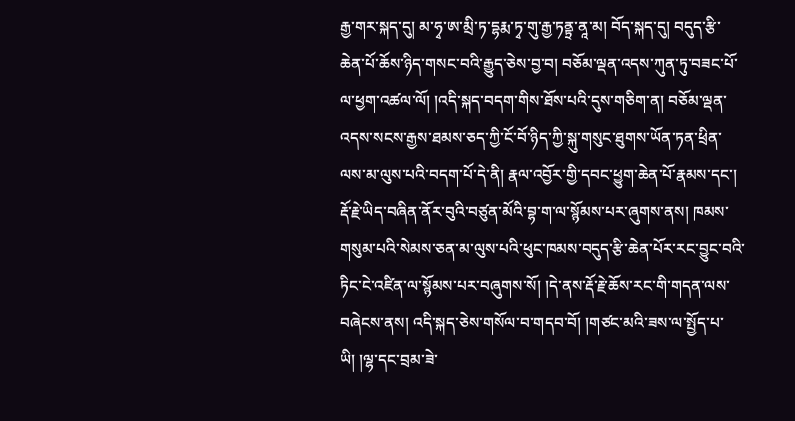རྒྱ་གར་སྐད་དུ། མ་ཧྭ་ཨ་མྲི་ཏ་དྷརྨ་ཏྭ་གུ་རྒྱ་ཏནྟྲ་ནཱ་མ། བོད་སྐད་དུ། བདུད་རྩི་ཆེན་པོ་ཆོས་ཉིད་གསང་བའི་རྒྱུད་ཅེས་བྱ་བ། བཅོམ་ལྡན་འདས་ཀུན་ཏུ་བཟང་པོ་ལ་ཕྱག་འཚལ་ལོ། །འདི་སྐད་བདག་གིས་ཐོས་པའི་དུས་གཅིག་ན། བཅོམ་ལྡན་འདས་སངས་རྒྱས་ཐམས་ཅད་ཀྱི་ངོ་བོ་ཉིད་ཀྱི་སྐུ་གསུང་ཐུགས་ཡོན་ཏན་ཕྲིན་ལས་མ་ལུས་པའི་བདག་པོ་དེ་ནི། རྣལ་འབྱོར་གྱི་དབང་ཕྱུག་ཆེན་པོ་རྣམས་དང་། རྡོ་རྗེ་ཡིད་བཞིན་ནོར་བུའི་བཙུན་མོའི་བྷ་ག་ལ་སྙོམས་པར་ཞུགས་ནས། ཁམས་གསུམ་པའི་སེམས་ཅན་མ་ལུས་པའི་ཕུང་ཁམས་བདུད་རྩི་ཆེན་པོར་རང་བྱུང་བའི་ཏིང་ངེ་འཛིན་ལ་སྙོམས་པར་བཞུགས་སོ། །དེ་ནས་རྡོ་རྗེ་ཆོས་རང་གི་གདན་ལས་བཞེངས་ནས། འདི་སྐད་ཅེས་གསོལ་བ་གདབ་བོ། །གཙང་མའི་ཟས་ལ་སྤྱོད་པ་ཡི། །ལྷ་དང་བྲམ་ཟེ་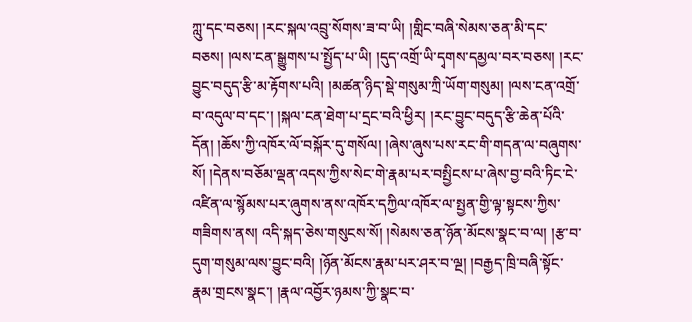ཀླུ་དང་བཅས། །རང་སྐལ་འབྲུ་སོགས་ཟ་བ་ཡི། །གླིང་བཞི་སེམས་ཅན་མི་དང་བཅས། །ལས་ངན་སྒྱུགས་པ་སྤྱོད་པ་ཡི། །དུད་འགྲོ་ཡི་དྭགས་དམྱལ་བར་བཅས། །རང་བྱུང་བདུད་རྩི་མ་རྟོགས་པའི། །མཚན་ཉིད་སྡེ་གསུམ་ཀྲི་ཡོག་གསུམ། །ལས་ངན་འགྲོ་བ་འདུལ་བ་དང་། །སྐལ་ངན་ཐེག་པ་དྲང་བའི་ཕྱིར། །རང་བྱུང་བདུད་རྩི་ཆེན་པོའི་དོན། །ཆོས་ཀྱི་འཁོར་ལོ་བསྐོར་དུ་གསོལ། །ཞེས་ཞུས་པས་རང་གི་གདན་ལ་བཞུགས་སོ། །དེནས་བཅོམ་ལྡན་འདས་ཀྱིས་སེང་གེ་རྣམ་པར་བསྤྱིངས་པ་ཞེས་བྱ་བའི་ཏིང་ངེ་འཛིན་ལ་སྙོམས་པར་ཞུགས་ནས་འཁོར་དཀྱིལ་འཁོར་ལ་སྤྱན་གྱི་ལྟ་སྟངས་ཀྱིས་གཟིགས་ནས། འདི་སྐད་ཅེས་གསུངས་སོ། །སེམས་ཅན་ཉོན་མོངས་སྣང་བ་ལ། །རྩ་བ་དུག་གསུམ་ལས་བྱུང་བའི། །ཉོན་མོངས་རྣམ་པར་ཤར་བ་ལྔ། །བརྒྱད་ཁྲི་བཞི་སྟོང་རྣམ་གྲངས་སྣང་། །རྣལ་འབྱོར་ཉམས་ཀྱི་སྣང་བ་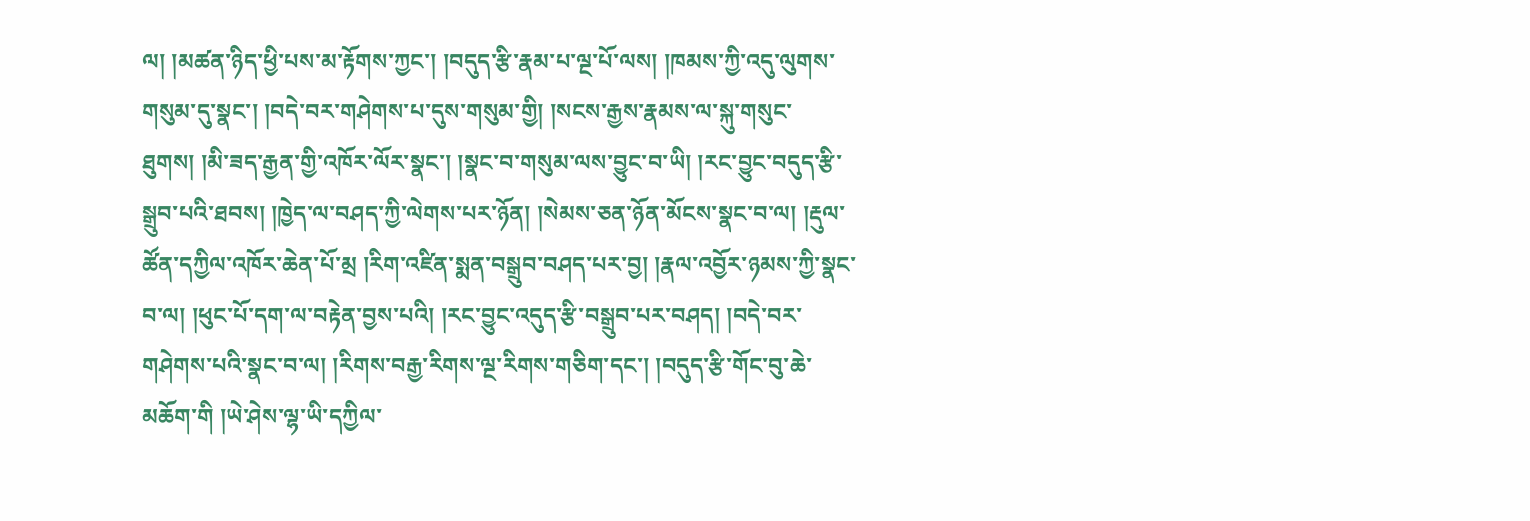ལ། །མཚན་ཉིད་ཕྱི་པས་མ་རྟོགས་ཀྱང་། །བདུད་རྩི་རྣམ་པ་ལྔ་པོ་ལས། །ཁམས་ཀྱི་འདུ་ལུགས་གསུམ་དུ་སྣང་། །བདེ་བར་གཤེགས་པ་དུས་གསུམ་གྱི། །སངས་རྒྱས་རྣམས་ལ་སྐུ་གསུང་ཐུགས། །མི་ཟད་རྒྱན་གྱི་འཁོར་ལོར་སྣང་། །སྣང་བ་གསུམ་ལས་བྱུང་བ་ཡི། །རང་བྱུང་བདུད་རྩི་སྒྲུབ་པའི་ཐབས། །ཁྱེད་ལ་བཤད་ཀྱི་ལེགས་པར་ཉོན། །སེམས་ཅན་ཉོན་མོངས་སྣང་བ་ལ། །རྡུལ་ཚོན་དཀྱིལ་འཁོར་ཆེན་པོ་མྲ །རིག་འཛིན་སྨན་བསྒྲུབ་བཤད་པར་བྱ། །རྣལ་འབྱོར་ཉམས་ཀྱི་སྣང་བ་ལ། །ཕུང་པོ་དག་ལ་བརྟེན་བྱས་པའི། །རང་བྱུང་འདུད་རྩི་བསྒྲུབ་པར་བཤད། །བདེ་བར་གཤེགས་པའི་སྣང་བ་ལ། །རིགས་བརྒྱ་རིགས་ལྔ་རིགས་གཅིག་དང་། །བདུད་རྩི་གོང་བུ་ཆེ་མཆོག་གི །ཡེ་ཤེས་ལྷ་ཡི་དཀྱིལ་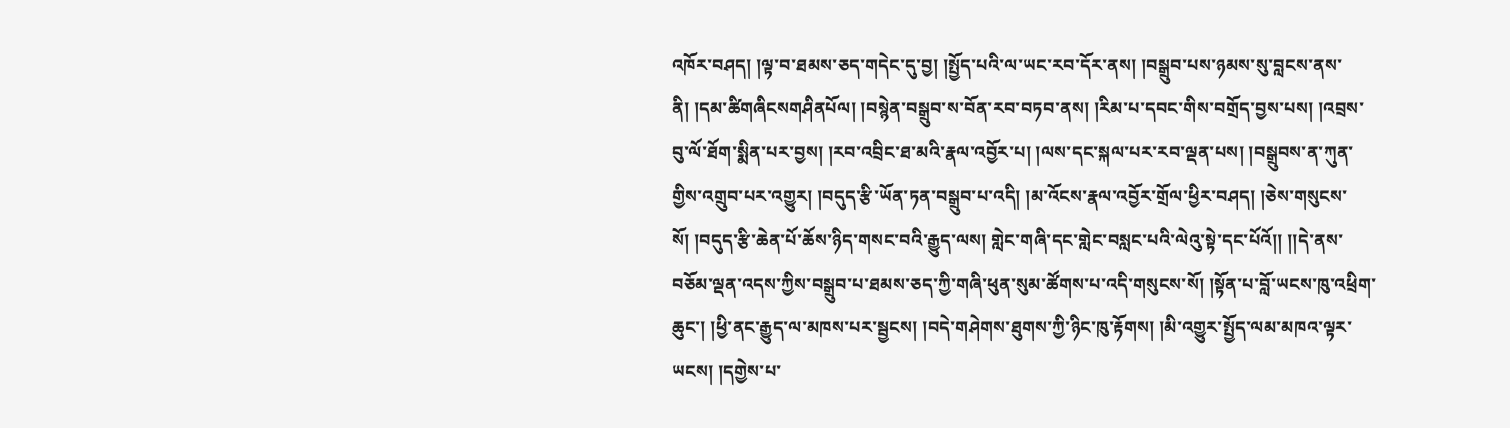འཁོར་བཤད། །ལྟ་བ་ཐམས་ཅད་གདེང་དུ་བྱ། །སྤྱོད་པའི་ལ་ཡང་རབ་དོར་ནས། །བསྒྲུབ་པས་ཉམས་སུ་བླངས་ནས་ནི། །དམ་ཚིགཞིངསགཤིནཔོལ། །བསྙེན་བསྒྲུབ་ས་བོན་རབ་བཏབ་ནས། །རིམ་པ་དབང་གིས་བགྲོད་བྱས་པས། །འབྲས་བུ་ལོ་ཐོག་སྨིན་པར་བྱས། །རབ་འབྲིང་ཐ་མའི་རྣལ་འབྱོར་པ། །ལས་དང་སྐལ་པར་རབ་ལྡན་པས། །བསྒྲུབས་ན་ཀུན་གྱིས་འགྲུབ་པར་འགྱུར། །བདུད་རྩི་ཡོན་ཏན་བསྒྲུབ་པ་འདི། །མ་འོངས་རྣལ་འབྱོར་གྲོལ་ཕྱིར་བཤད། །ཅེས་གསུངས་སོ། །བདུད་རྩི་ཆེན་པོ་ཆོས་ཉིད་གསང་བའི་རྒྱུད་ལས། གླེང་གཞི་དང་གླེང་བསླང་པའི་ལེའུ་སྟེ་དང་པོའོ།། །།དེ་ནས་བཅོམ་ལྡན་འདས་ཀྱིས་བསྒྲུབ་པ་ཐམས་ཅད་ཀྱི་གཞི་ཕུན་སུམ་ཚོགས་པ་འདི་གསུངས་སོ། །སྟོན་པ་བློ་ཡངས་ཁུ་འཕྲིག་ཆུང་། །ཕྱི་ནང་རྒྱུད་ལ་མཁས་པར་སྦྱངས། །བདེ་གཤེགས་ཐུགས་ཀྱི་ཉིང་ཁུ་རྟོགས། །མི་འགྱུར་སྤྱོད་ལམ་མཁའ་ལྟར་ཡངས། །དགྱེས་པ་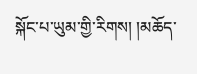སྐོང་པ་ཡུམ་གྱི་རིགས། །མཆོད་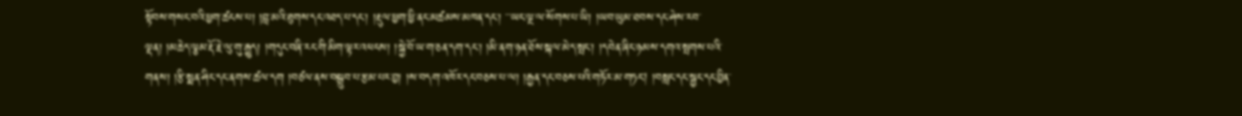སྟོབས་གསང་བའི་ཕྱག་ཚངས་པ། །བླ་མའི་ཐུགས་དང་འཐད་པ་དང་། །རྡུལ་ཕྱག་ཕྱི་ནང་མཚམས་མཁན་དང་། ་་་ཡང་ལྔ་ལ་སོགས་པ་ཡི། །ཡབ་ཡུམ་ཐབས་དང་ཤེས་རབ་ལྡན། །མཆེད་ལྕམ་རྡོ་རྗེ་ལུ་གུ་རྒྱུད། །གདུང་བཞི་རང་གི་མིག་ལྟར་འཕངས། །སྐྱེ་བོ་ཡ་ག་ཅན་དག་དང་། །མི་ནག་ཉན་ཐོས་སྐལ་མེད་སྤང་། །དབེན་ཞིང་ཉམས་དགའ་སྤགས་པའི་གནས། །རྩི་སྨན་ཤིང་དང་ནགས་ཚལ་དག །བཙལ་ནས་བསྒྲུབ་པ་རྩམ་པར་བྱ། །ས་བདག་འཁོར་དང་བཅས་པ་ལ། །རྒྱན་དང་བཅས་པའི་གཏོར་མ་གཏང། །བསླང་དང་སྦྱང་དང་བྱིན་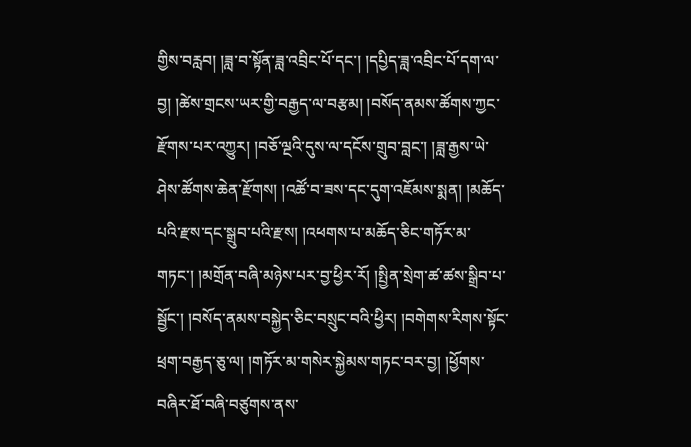གྱིས་བརླབ། །ཟླ་བ་སྟོན་ཟླ་འབྲིང་པོ་དང་། །དཔྱིད་ཟླ་འབྲིང་པོ་དག་ལ་བྱ། །ཚེས་གྲངས་ཡར་གྱི་བརྒྱད་ལ་བརྩམ། །བསོད་ནམས་ཚོགས་ཀྱང་རྫོགས་པར་འཀྱུར། །བཅོ་ལྔའི་དུས་ལ་དངོས་གྲུབ་བླང་། །ཟླ་རྒྱས་ཡེ་ཤེས་ཚོགས་ཆེན་རྫོགས། །འཚོ་བ་ཟས་དང་དུག་འཇོམས་སྨན། །མཆོད་པའི་རྫས་དང་སྒྲུབ་པའི་རྫས། །འཕགས་པ་མཆོད་ཅིང་གཏོར་མ་གཏང་། །མགྲོན་བཞི་མཉེས་པར་བྱ་ཕྱིར་རོ། །སྤྱིན་སྲེག་ཚ་ཚས་སྒྲིབ་པ་སྦྱོང་། །བསོད་ནམས་བསྐྱེད་ཅིང་བསྲུང་བའི་ཕྱིར། །བགེགས་རིགས་སྟོང་ཕྲག་བརྒྱད་ཅུ་ལ། །གཏོར་མ་གསེར་སྐྱེམས་གཏང་བར་བྱ། །ཕྱོགས་བཞིར་ཐོ་བཞི་བཙུགས་ནས་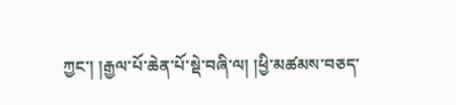ཀྱང་། །རྒྱལ་པོ་ཆེན་པོ་སྡེ་བཞི་ལ། །ཕྱི་མཚམས་བཅད་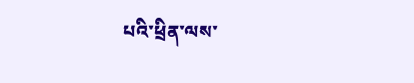པའི་ཕྲིན་ལས་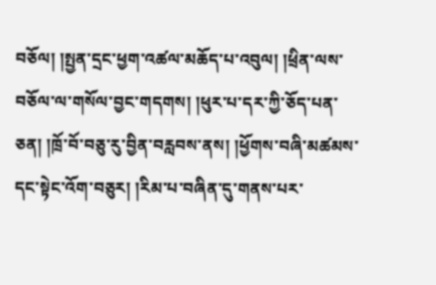བཅོལ། །སྤྱན་དྲང་ཕྱག་འཚལ་མཆོད་པ་འབུལ། །ཕྲིན་ལས་བཅོལ་ལ་གསོལ་བྱང་གདགས། །ཕུར་པ་དར་ཀྱི་ཅོད་པན་ཅན། །ཁྲོ་བོ་བཅུ་རུ་བྱིན་བརླབས་ནས། །ཕྱོགས་བཞི་མཚམས་དང་སྟེང་འོག་བཅུར། །རིམ་པ་བཞིན་དུ་གནས་པར་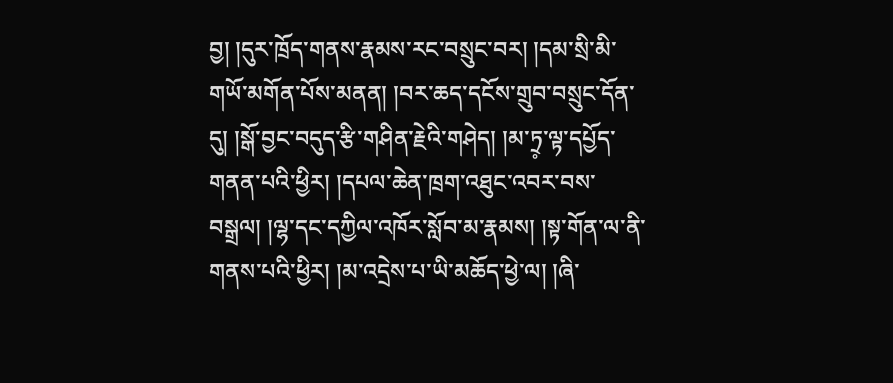བྱ། །དུར་ཁྲོད་གནས་རྣམས་རང་བསྲུང་བར། །དམ་སྲི་མི་གཡོ་མགོན་པོས་མནན། །བར་ཆད་དངོས་གྲུབ་བསྲུང་དོན་དུ། །སྒོ་བྱང་བདུད་རྩི་གཤིན་རྗེའི་གཤེད། །མ་ཏྲ༷་ལྟ་དཔྱོད་གནན་པའི་ཕྱིར། །དཔལ་ཆེན་ཁྲག་འཐུང་འབར་བས་བསྒྲལ། །ལྷ་དང་དཀྱིལ་འཁོར་སློབ་མ་རྣམས། །སྟ་གོན་ལ་ནི་གནས་པའི་ཕྱིར། །མ་འདྲེས་པ་ཡི་མཆོད་ཕྱེ་ལ། །ཞི་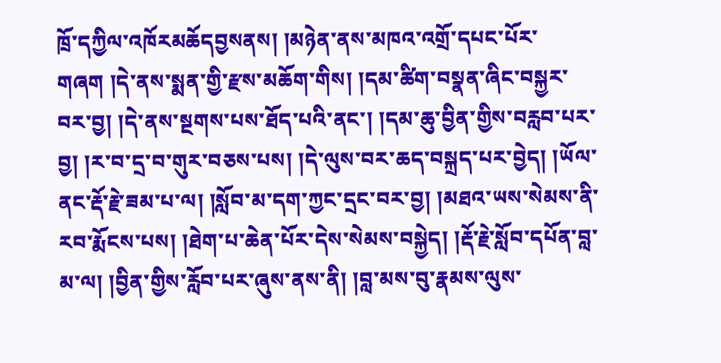ཁྲོ་དཀྱིལ་འཁོརམཆོདབྱསནས། །མཉེན་ནས་མཁའ་འགྲོ་དཔང་པོར་གཞག །དེ་ནས་སྨན་གྱི་རྫས་མཆོག་གིས། །དམ་ཚིག་བསྣན་ཞིང་བསྐྱར་བར་བྱ། །དེ་ནས་སྔགས་པས་ཐོད་པའི་ནང་། །དམ་ཆུ་བྱིན་གྱིས་བརླབ་པར་བྱ། །ར་བ་དྲ་བ་གུར་བཅས་པས། །དེ་ལུས་བར་ཆད་བསྐྲད་པར་བྱེད། །ཡོལ་ནང་རྡོ་རྗེ་ཟམ་པ་ལ། །སློབ་མ་དག་ཀྱང་དྲང་བར་བྱ། །མཐའ་ཡས་སེམས་ནི་རབ་རྨོངས་པས། །ཐེག་པ་ཆེན་པོར་དེས་སེམས་བསྐྱེད། །རྡོ་རྗེ་སློབ་དཔོན་བླ་མ་ལ། །བྱིན་གྱིས་རློབ་པར་ཞུས་ནས་ནི། །བླ་མས་བུ་རྣམས་ལུས་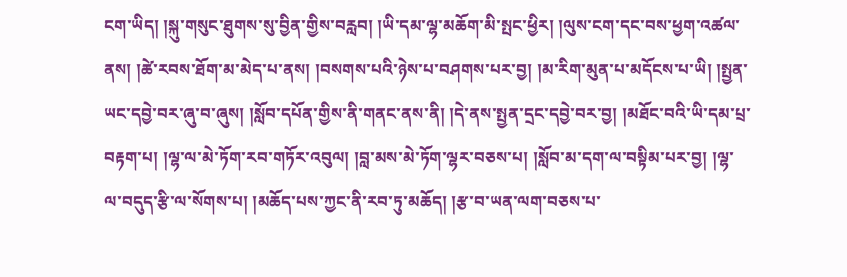ངག་ཡིད། །སྐུ་གསུང་ཐུགས་སུ་བྱིན་གྱིས་བརླབ། །ཡི་དམ་ལྷ་མཆོག་མི་སྤང་ཕྱིར། །ལུས་ངག་དང་བས་ཕྱག་འཚལ་ནས། །ཚེ་རབས་ཐོག་མ་མེད་པ་ནས། །བསགས་པའི་ཉེས་པ་བཤགས་པར་བྱ། །མ་རིག་མུན་པ་མདོངས་པ་ཡི། །སྤྱན་ཡང་དབྱེ་བར་ཞུ་བ་ཞུས། །སློབ་དཔོན་གྱིས་ནི་གནང་ནས་ནི། །དེ་ནས་སྤྱན་དྲང་དབྱེ་བར་བྱ། །མཐོང་བའི་ཡི་དམ་པྲ་བརྟག་པ། །ལྷ་ལ་མེ་ཏོག་རབ་གཏོར་འབུལ། །བླ་མས་མེ་ཏོག་ལྷར་བཅས་པ། །སློབ་མ་དག་ལ་བསྟིམ་པར་བྱ། །ལྷ་ལ་བདུད་རྩི་ལ་སོགས་པ། །མཆོད་པས་ཀྱང་ནི་རབ་ཏུ་མཆོད། །རྩ་བ་ཡན་ལག་བཅས་པ་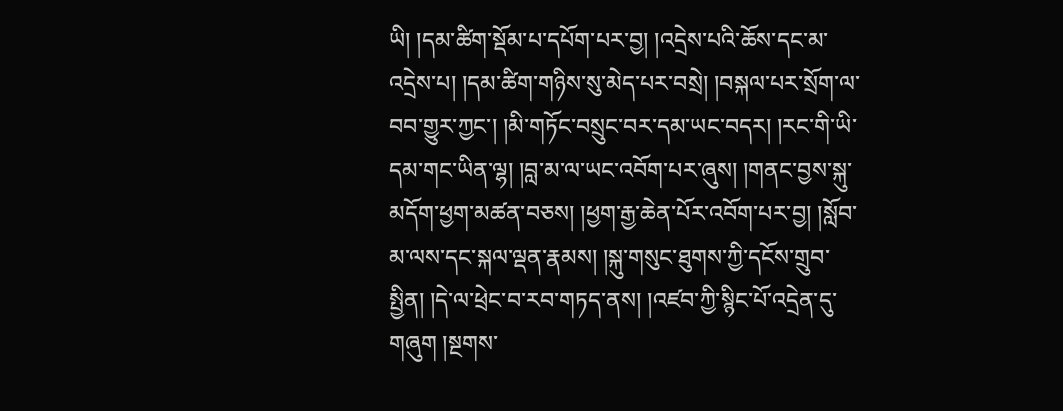ཡི། །དམ་ཚིག་སྡོམ་པ་དཔོག་པར་བྱ། །འདྲེས་པའི་ཆོས་དང་མ་འདྲེས་པ། །དམ་ཚིག་གཉིས་སུ་མེད་པར་བསྲེ། །བསྐལ་པར་སྲོག་ལ་བབ་གྱུར་ཀྱང་། །མི་གཏོང་བསྲུང་བར་དམ་ཡང་བདར། །རང་གི་ཡི་དམ་གང་ཡིན་ལྷ། །བླ་མ་ལ་ཡང་འབོག་པར་ཞུས། །གནང་བྱས་སྐུ་མདོག་ཕྱག་མཚན་བཅས། །ཕྱག་རྒྱ་ཆེན་པོར་འབོག་པར་བྱ། །སློབ་མ་ལས་དང་སྐལ་ལྡན་རྣམས། །སྐུ་གསུང་ཐུགས་ཀྱི་དངོས་གྲུབ་སྤྱིན། །དེ་ལ་ཕྲེང་བ་རབ་གཏད་ནས། །འཛབ་ཀྱི་སྙིང་པོ་འདྲེན་དུ་གཞུག །སྔགས་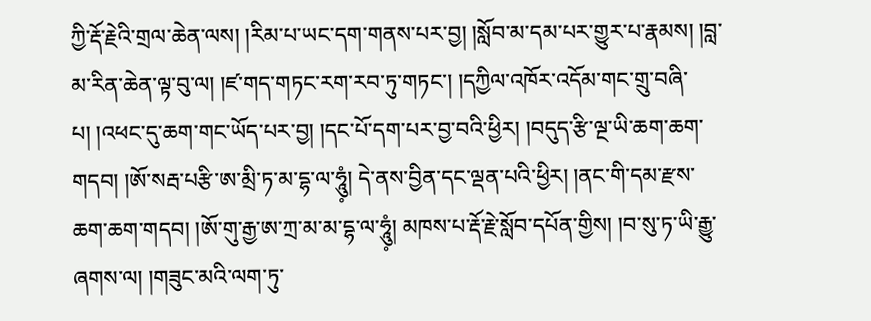ཀྱི་རྡོ་རྗེའི་གྲལ་ཆེན་ལས། །རིམ་པ་ཡང་དག་གནས་པར་བྱ། །སློབ་མ་དམ་པར་གྱུར་པ་རྣམས། །བླ་མ་རིན་ཆེན་ལྟ་བུ་ལ། །ཛ་གད་གཏང་རག་རབ་ཏུ་གཏང་། །དཀྱིལ་འཁོར་འདོམ་གང་གྲུ་བཞི་པ། །འཕང་དུ་ཆག་གང་ཡོད་པར་བྱ། །དང་པོ་དག་པར་བྱ་བའི་ཕྱིར། །བདུད་རྩི་ལྔ་ཡི་ཆག་ཆག་གདབ། །ཨོ་སརྦ་པརྩི་ཨ་མྲི་ཏ་མ་དྷ་ལ་ཧཱུཾ༷། དེ་ནས་བྱིན་དང་ལྡན་པའི་ཕྱིར། །ནང་གི་དམ་རྫས་ཆག་ཆག་གདབ། །ཨོ་གུ་རྒྱ་ཨ་ཀྲ་མ་མ་དྷ་ལ་ཧཱུཾ༷། མཁས་པ་རྡོ་རྗེ་སློབ་དཔོན་གྱིས། །བ་སུ་ཏ་ཡི་རྒྱུ་ཞགས་ལ། །གཟུང་མའི་ལག་ཏུ་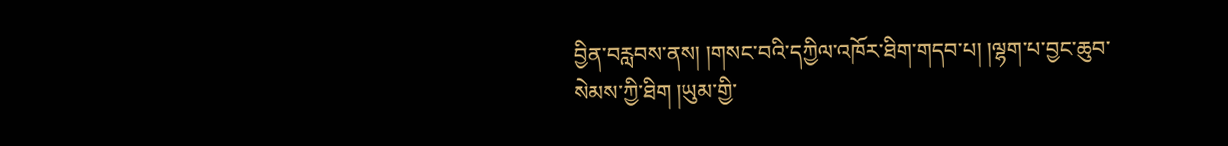བྱིན་བརླབས་ནས། །གསང་བའི་དཀྱིལ་འཁོར་ཐིག་གདབ་པ། །ལྷག་པ་བྱང་ཆུབ་སེམས་ཀྱི་ཐིག །ཡུམ་གྱི་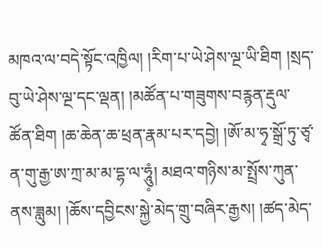མཁའ་ལ་བདེ་སྟོང་འཁྱིལ། །རིག་པ་ཡེ་ཤེས་ལྔ་ཡི་ཐིག །སྲད་བུ་ཡེ་ཤེས་ལྔ་དང་ལྡན། །མཚོན་པ་གཟུགས་བརྙན་རྡུལ་ཚོན་ཐིག །ཆ་ཆེན་ཆ་ཕྲན་རྣམ་པར་དབྱེ། །ཨོ་མ་ཧྭ་སྒྲོ་ཏུ་ཙྭ་ན་གུ་རྒྱ་ཨ་ཀྲ་མ་མ་དྷ་ལ་ཧཱུཾ༷། མཐའ་གཉིས་མ་སྤྲོས་ཀུན་ནས་ཟླུམ། །ཆོས་དབྱིངས་སྐྱེ་མེད་གྲུ་བཞིར་རྒྱས། །ཚད་མེད་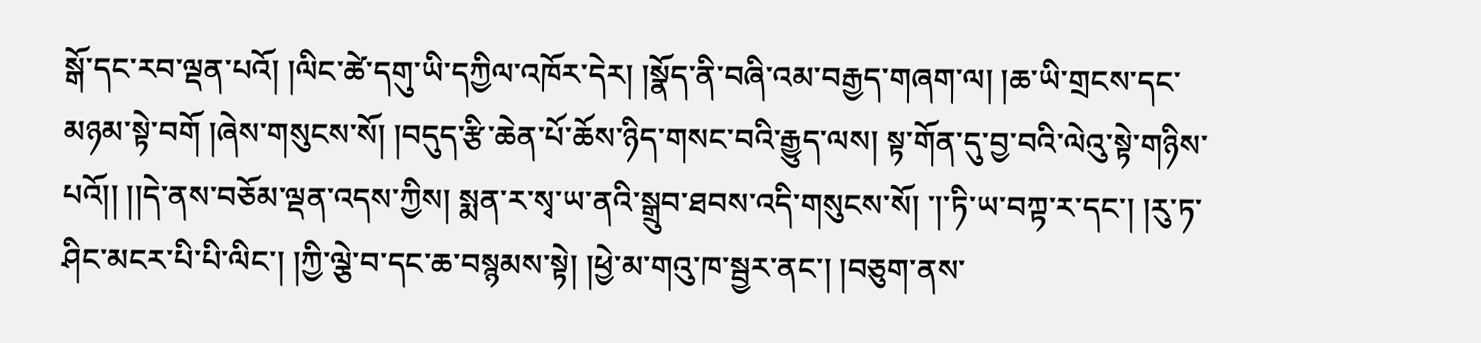སྒོ་དང་རབ་ལྡན་པའོ། །ལིང་ཚེ་དགུ་ཡི་དཀྱིལ་འཁོར་དེར། །སྣོད་ནི་བཞི་འམ་བརྒྱད་གཞག་ལ། །ཆ་ཡི་གྲངས་དང་མཉམ་སྟེ་བགོ །ཞེས་གསུངས་སོ། །བདུད་རྩི་ཆེན་པོ་ཆོས་ཉིད་གསང་བའི་རྒྱུད་ལས། སྟ་གོན་དུ་བྱ་བའི་ལེའུ་སྟེ་གཉིས་པའོ།། །།དེ་ནས་བཅོམ་ལྡན་འདས་ཀྱིས། སྨན་ར་སྭ་ཡ་ནའི་སྒྲུབ་ཐབས་འདི་གསུངས་སོ། ་།་ཏི་ཡ་བཀྟ་ར་དང་། །རུ་ཏ་ཤིང་མངར་པི་པི་ལིང་། །ཀྱི་ལྕེ་བ་དང་ཆ་བསྙམས་སྟེ། །ཕྱེ་མ་གའུ་ཁ་སྦྱར་ནང་། །བཅུག་ནས་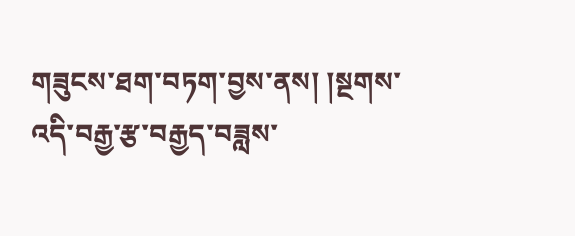གཟུངས་ཐག་བཏག་བྱས་ནས། །སྔགས་འདི་བརྒྱ་རྩ་བརྒྱད་བཟླས་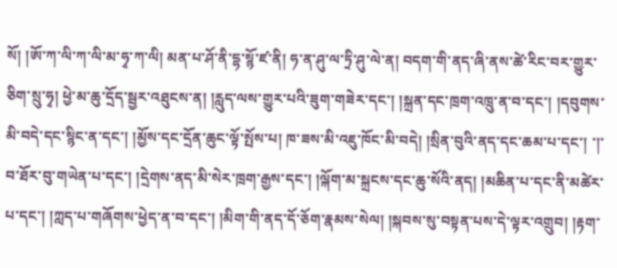སོ། །ཨོ་ཀ་ལི་ཀ་ལི་མ་ཧྭ་ཀ་ལི། མན་པ་ཤོ་ནི་དྷ་སྙོ་ཛ་ནི། ཧ་ན་ཤུ་ལ་ཏྲི་ཤུ་ལེ་ན། བདག་གི་ནད་ཞི་ནས་ཚེ་རིང་བར་གྱུར་ཅིག་སྲུ་ཧྭ། ཕྱེ་མ་ཆུ་དྲོད་སྦྱར་འཐུངས་ན། །རླུད་ལས་གྱུར་པའི་ཟུག་གཟེར་དང་། །སྐྲན་དང་ཁྲག་འཁྲུ་ན་བ་དང་། །དབུགས་མི་བདེ་དང་སྙིང་ན་དང་། །མྱོས་དང་དྲོན་ཆུང་ལྟོ་སྤོས་པ། ཁ་ཟས་མི་འཇུ་ཁོང་མི་བདེ། །སྲིན་བུའི་ནད་དང་ཆམ་པ་དང་། ་།་བ་ཐོར་བུ་གཡེན་པ་དང་། །དྲེགས་ནད་མི་སེར་ཁྲག་རྒྱས་དང་། །ལྐོག་མ་སྐྲངས་དང་ཆུ་སོའི་ནད། །མཆིན་པ་དང་ནི་མཚེར་པ་དང་། །ཀླད་པ་གཞོགས་ཕྱེད་ན་བ་དང་། །མིག་གི་ནད་དོ་ཅོག་རྣམས་སེལ། །སྐབས་སུ་བསྟན་པས་དེ་ལྟར་འགྲུབ། །རྟག་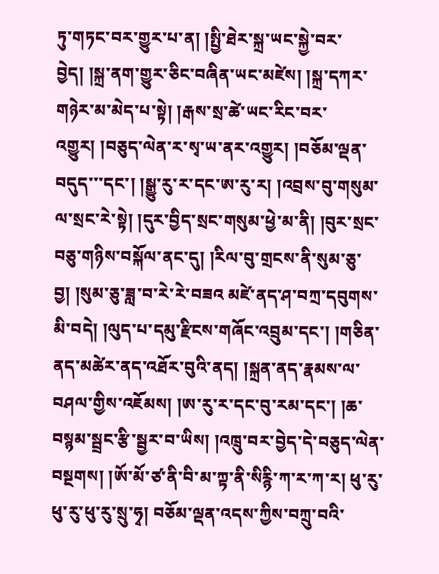ཏུ་གཏང་བར་གྱུར་པ་ན། །སྤྱི་ཐེར་སྐྲ་ཡང་སྐྱེ་བར་བྱེད། །སྐྲ་ནག་གྱུར་ཅིང་བཞིན་ཡང་མཛེས། །སྐྲ་དཀར་གཉེར་མ་མེད་པ་སྟེ། །རྒས་སྲ་ཚེ་ཡང་རིང་བར་འགྱུར། །བཅུད་ལེན་ར་སྭ་ཡ་ནར་འགྱུར། །བཅོམ་ལྡན་བདུད་་་དང་། །སྒྱུ་རུ་ར་དང་ཨ་རུ་ར། །འབྲས་བུ་གསུམ་ལ་སྲང་རེ་སྟེ། །དུར་བྱིད་སྲང་གསུམ་ཕྱེ་མ་ནི། །བུར་སྲང་བཅུ་གཉིས་བསྐོལ་ནང་དུ། །རིལ་བུ་གྲངས་ནི་སུམ་ཅུ་བྱ། །སུམ་ཅུ་ཟླ་བ་རེ་རེ་བཟའ མཛེ་ནད་ཤ་བཀྲ་དབུགས་མི་བདེ། །ལུད་པ་དམུ་རྫིངས་གཞོང་འབྲུམ་དང་། །གཅིན་ནད་མཚེར་ནད་འཐོར་བུའི་ནད། །སྐྲན་ནད་རྣམས་ལ་བཤལ་གྱིས་འཇོམས། །ཨ་རུ་ར་དང་བུ་རམ་དང་། །ཆ་བསྙམ་སྦྲང་རྩི་སྦྱར་བ་ཡིས། །འཁྲུ་བར་བྱེད་དེ་བཅུད་ལེན་བསྔགས། །ཨོ་མོ་ཙ་ནི་བི་མ་ཀྟ་ནི་སིརྙི་ཀ་ར་ཀ་ར། ཕུ་རུ་ཕུ་རུ་ཕུ་རུ་སྲུ་ཧྭ། བཅོམ་ལྡན་འདས་ཀྱིས་བཀྲུ་བའི་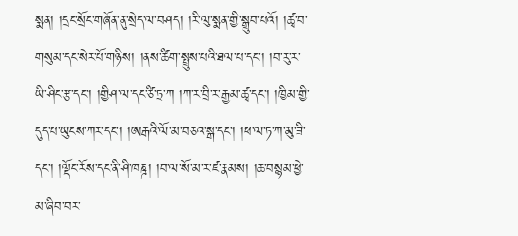སྨན། །དྲང་སྲོང་གཞོན་ནུ་སྲེད་ལ་བཤད། །རི་ལུ་སྨན་གྱི་སྒྲུབ་པའོ། །ཚྭ་བ་གསུམ་དང་སེར་པོ་གཉིས། །ནས་ཚིག་སྤྲུས་པའི་ཐལ་པ་དང་། །བ་རུ་ར་ཡི་ཤིང་རྩ་དང་། །གྱིཤ་ལ་དང་ཙི་ཏྲ་ཀ །ཀ་ར་བྲི་ར་རྒྱམ་ཚྭ་དང་། །ཁྱིམ་གྱི་དུད་པ་ཡུངས་ཀར་དང་། །ཨརྒའི་ལོ་མ་བཅའ་སྒ་དང་། །ཕ་ལ་ཏ་ཀ་མུ་ཟི་དང་། །ལྡོང་རོས་དང་ནི་ཤི་ཁཎྜ། །བ་ལ་སོ་མ་ར་ཛ་རྣམས། །ཆ་བསྙམ་ཕྱེ་མ་ཞིབ་བར་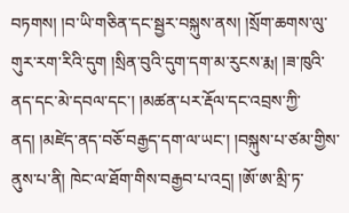བཏགས། །བ་ཡི་གཅིན་དང་སྦྱར་བསྐུས་ནས། །སྲོག་ཆགས་ལུ་གུར་རག་རིའི་དུག །སྲིན་བུའི་དུག་དག་མ་རུངས་རྨ། །ཟ་ཁུའི་ནད་དང་མེ་དབལ་དང་། །མཚན་པར་རྡོལ་དང་འབྲས་ཀྱི་ནད། །མཛེད་ནད་བཅོ་བརྒྱད་དག་ལ་ཡང་། །བསྐུས་པ་ཙམ་གྱིས་ནུས་པ་ནི། ཁེང་ལ་ཐོག་གིས་བརྒྱབ་པ་འདྲ། །ཨོ་ཨ་མྲི་ཏ་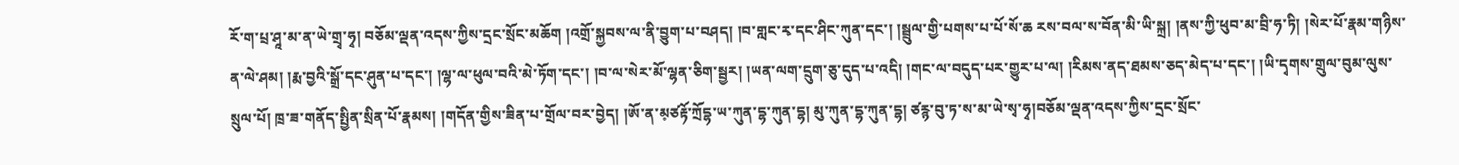རོ་ག་པྲ་ཤཱ་མ་ན་ཡེ་གྲྭ་ཧྭ། བཅོམ་ལྡན་འདས་ཀྱིས་དྲང་སྲོང་མཆོག །འགྲོ་སྐྱབས་ལ་ནི་བྱུག་པ་བཤད། །བ་གླང་རྭ་དང་ཤིང་ཀུན་དང་། །སྦྲུལ་གྱི་པགས་པ་པོ་སོ་ཆ རས་བལ་ས་བོན་མི་ཡི་སྐྲ། །ནས་ཀྱི་ཕུབ་མ་བྲི་ཧ་ཏི། །སེར་པོ་རྣམ་གཉིས་ན་ལེ་ཤམ། །རྨ་བྱའི་སྒྲོ་དང་ཤུན་པ་དང་། །ལྷ་ལ་ཕུལ་བའི་མེ་ཏོག་དང་། །བ་ལ་སེར་མོ་ལྷན་ཅིག་སྦྱར། །ཡན་ལག་དྲུག་ཅུ་དུད་པ་འདི། །གང་ལ་བདུད་པར་གྱུར་པ་ལ། །རིམས་ནད་ཐམས་ཅད་མེད་པ་དང་། །ཡི་དྭགས་གྲུལ་བུམ་ལུས་སྲུལ་པོ། ཁྲ་ཟ་གནོད་སྤྱིན་སྲིན་པོ་རྣམས། །གདོན་གྱིས་ཟིན་པ་གྲོལ་བར་བྱེད། །ཨོ་ན་མ༷ཙརྟོ་ཀྲོདྷ་ཡ་ཀུན་དྷ་ཀུན་དྷ། མུ་ཀུན་དྷ་ཀུན་དྷ། ཙརྙ་བུ་ཏ་ས་མ་ཡེ་སྭ་ཧྭ།བཅོམ་ལྡན་འདས་ཀྱིས་དྲང་སྲོང་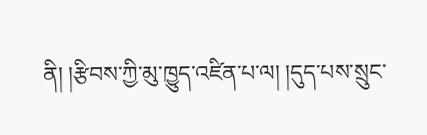ནི། །རྩིབས་ཀྱི་མུ་ཁྱུད་འཛིན་པ་ལ། །དུད་པས་སྲུང་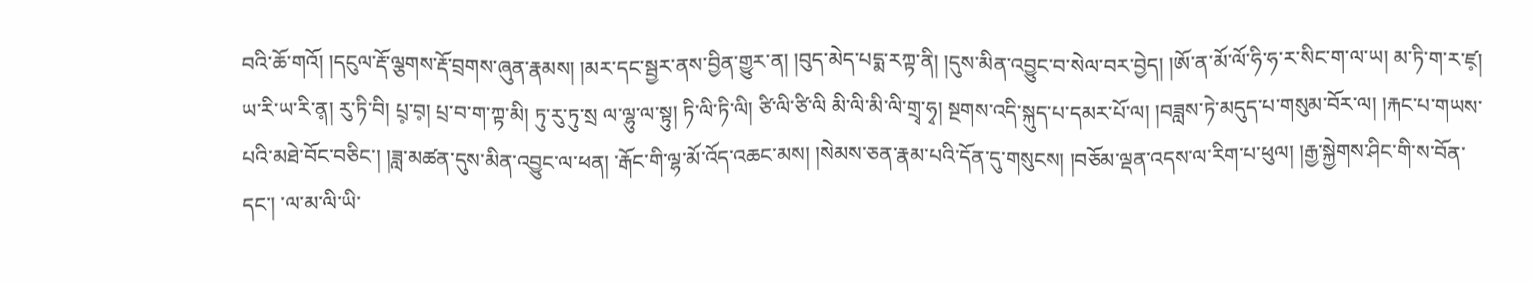བའི་ཆོ་གའོ། །དངུལ་རྡོ་ལྕགས་རྡོ་བྲགས་ཞུན་རྣམས། །མར་དང་སྦྱར་ནས་བྱིན་གྱུར་ན། །བུད་མེད་པདྨ་རཀྟ་ནི། །དུས་མིན་འབྱུང་བ་སེལ་བར་བྱེད། །ཨོ་ན་མོ་ལོ་ཧི་ཧ་ར་སིང་ག་ལ་ཡ། མ་ཏི་ག་ར་ཛ༷། ཡ་རི་ཡ་རི་ན༷། རུ་ཏི་བི། པྲ༷་བ༷། པྲ་བ་ག་ཀྟ་མི། ཏུ་རུ་ཏུ་སྲ ལ་ལྷུ་ལ་སྟུ། ཏི་ལི་ཏི་ལི། ཙི་ལི་ཙི་ལི མི་ལི་མི་ལི་གྲྭ་ཧྭ། སྔགས་འདི་སྐུད་པ་དམར་པོ་ལ། །བཟླས་ཏེ་མདུད་པ་གསུམ་བོར་ལ། །རྐང་པ་གཡས་པའི་མཐེ་བོང་བཅིང་། །ཟླ་མཚན་དུས་མིན་འབྱུང་ལ་ཕན། ་རྒོང་གི་ལྷ་མོ་འོད་འཆང་མས། །སེམས་ཅན་རྣམ་པའི་དོན་དུ་གསུངས། །བཅོམ་ལྡན་འདས་ལ་རིག་པ་ཕུལ། །རྒྱ་སྐྱེགས་ཤིང་གི་ས་བོན་དང་། ་ལ་མ་ལི་ཡི་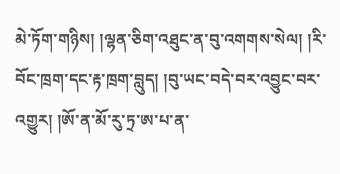མེ་ཏོག་གཉིས། །ལྷན་ཅིག་འཐུང་ན་བུ་འགགས་སེལ། །རི་བོང་ཁྲག་དང་རྟ་ཁྲག་བླུད། །བུ་ཡང་བདེ་བར་འབྱུང་བར་འགྱུར། །ཨོ་ན་མོ་རུ་ཏྲ་ཨ་པ་ན་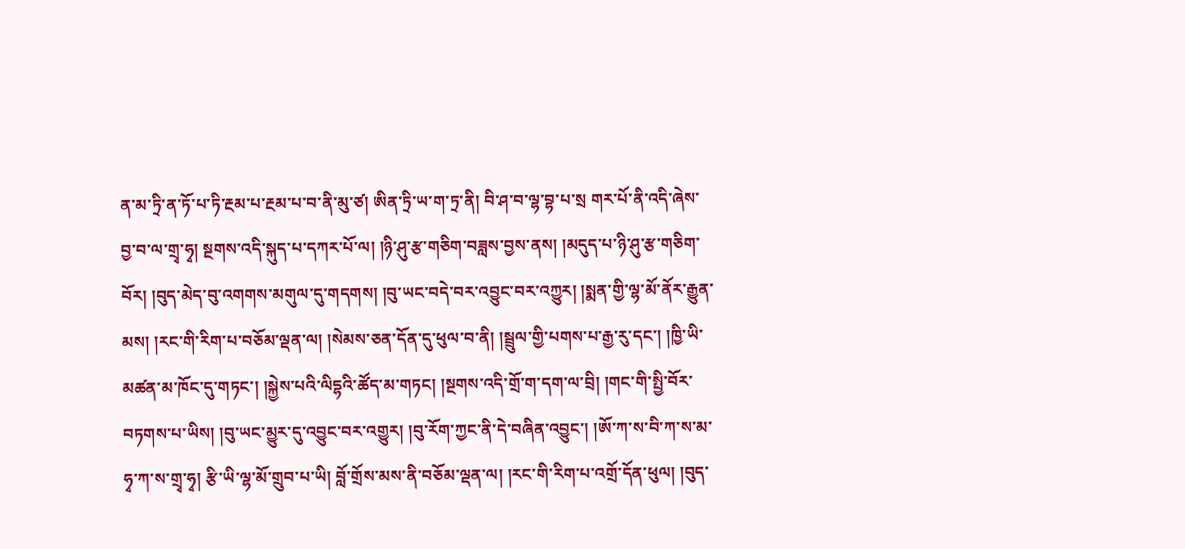ན་མ་ཏྲི་ན་ཏོ་པ་ཏི་རྔམ་པ་རྔམ་པ་བ་ནི་མུ་ཙ། ཨིན་ཏྲི་ཡ་ག་ཏྲ་ནི། བི་ཤ་བ་ལྷ་བྷ་པ་སྲ གར་པོ་ནི་འདི་ཞེས་བྱ་བ་ལ་གྲྭ་ཧྭ། སྔགས་འདི་སྐུད་པ་དཀར་པོ་ལ། །ཉི་ཤུ་རྩ་གཅིག་བཟླས་བྱས་ནས། །མདུད་པ་ཉི་ཤུ་རྩ་གཅིག་བོར། །བུད་མེད་བུ་འགགས་མགུལ་དུ་གདགས། །བུ་ཡང་བདེ་བར་འབྱུང་བར་འཀྱུར། །སྨན་གྱི་ལྷ་མོ་ནོར་རྒྱུན་མས། །རང་གི་རིག་པ་བཅོམ་ལྡན་ལ། །སེམས་ཅན་དོན་དུ་ཕུལ་བ་ནི། །སྦྲུལ་གྱི་པགས་པ་རྒྱ་རུ་དང་། །ཁྱི་ཡི་མཚན་མ་ཁོང་དུ་གཏང་། །སྐྱེས་པའི་ལིདྷའི་ཚོད་མ་གཏང། །སྔགས་འདི་གྲོ་ག་དག་ལ་བྲི། །གང་གི་སྤྱི་བོར་བཏགས་པ་ཡིས། །བུ་ཡང་མྱུར་དུ་འབྱུང་བར་འགྱུར། །བུ་རོག་ཀྱང་ནི་དེ་བཞིན་འབྱུང་། །ཨོ་ཀ་ས་བི་ཀ་ས་མ་ཧྭ་ཀ་ས་གྲྭ་ཧྭ། རྩི་ཡི་ལྷ་མོ་གྲུབ་པ་ཡི། བློ་གྲོས་མས་ནི་བཅོམ་ལྡན་ལ། །རང་གི་རིག་པ་འགྲོ་དོན་ཕུལ། །བུད་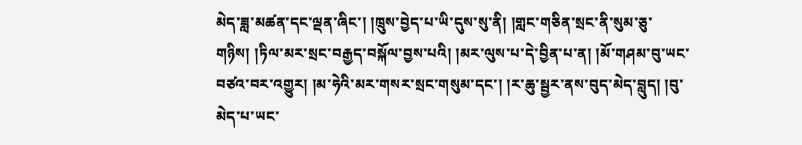མེད་ཟླ་མཚན་དང་ལྡན་ཞིང་། །ཁྲུས་བྱེད་པ་ཡི་དུས་སུ་ནི། །གླང་གཅིན་སྲང་ནི་སུམ་ཅུ་གཉིས། །ཏིལ་མར་སྲང་བརྒྱད་བསྐོལ་བྱས་པའི། །མར་ལུས་པ་དེ་བྱིན་པ་ན། །མོ་གཤམ་བུ་ཡང་བཙའ་བར་འགྱུར། །མ་ཧེའི་མར་གསར་སྲང་གསུམ་དང་། །ར་ཆུ་སྦྱར་ནས་བུད་མེད་བླུད། །བུ་མེད་པ་ཡང་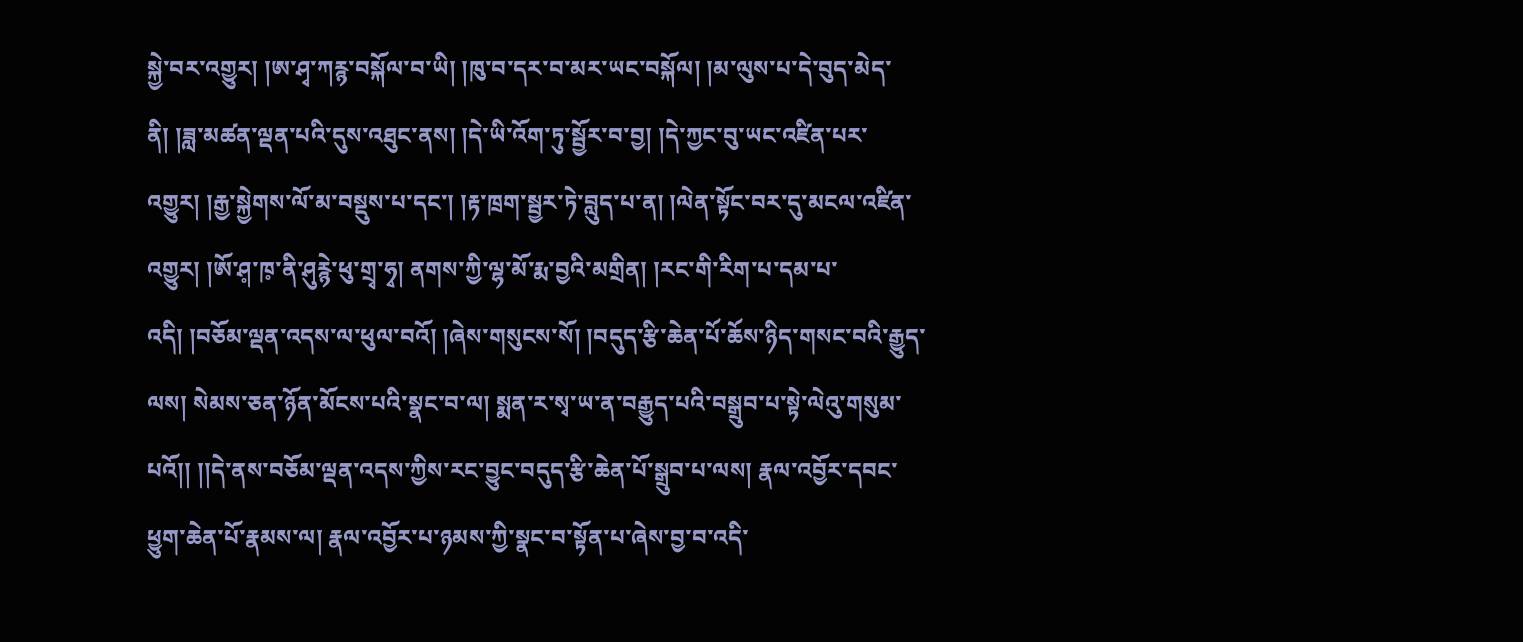སྐྱེ་བར་འགྱུར། །ཨ་ཤྭ་ཀརྙ་བསྐོལ་བ་ཡི། །ཁུ་བ་དར་བ་མར་ཡང་བསྐོལ། །མ་ལུས་པ་དེ་བུད་མེད་ནི། །ཟླ་མཚན་ལྡན་པའི་དུས་འཐུང་ནས། །དེ་ཡི་འོག་ཏུ་སྦྱོར་བ་བྱ། །དེ་ཀྱང་བུ་ཡང་འཛིན་པར་འགྱུར། །རྒྱ་སྐྱེགས་ལོ་མ་བསྡུས་པ་དང་། །རྟ་ཁྲག་སྦྱར་ཏེ་བླུད་པ་ན། །ལེན་སྟོང་བར་དུ་མངལ་འཛིན་འགྱུར། །ཨོ་ཤ༷་ཁ༷་ནི་ཤུརྙེ་ཕུ་གྲྭ་ཧྭ། ནགས་ཀྱི་ལྷ་མོ་རྨ་བྱའི་མགྲིན། །རང་གི་རིག་པ་དམ་པ་འདི། །བཅོམ་ལྡན་འདས་ལ་ཕུལ་བའོ། །ཞེས་གསུངས་སོ། །བདུད་རྩི་ཆེན་པོ་ཆོས་ཉིད་གསང་བའི་རྒྱུད་ལས། སེམས་ཅན་ཉོན་མོངས་པའི་སྣང་བ་ལ། སྨན་ར་སྭ་ཡ་ན་བརྒྱུད་པའི་བསྒྲུབ་པ་སྟེ་ལེའུ་གསུམ་པའོ།། །།དེ་ནས་བཅོམ་ལྡན་འདས་ཀྱིས་རང་བྱུང་བདུད་རྩི་ཆེན་པོ་སྒྲུབ་པ་ལས། རྣལ་འབྱོར་དབང་ཕྱུག་ཆེན་པོ་རྣམས་ལ། རྣལ་འབྱོར་པ་ཉམས་ཀྱི་སྣང་བ་སྟོན་པ་ཞེས་བྱ་བ་འདི་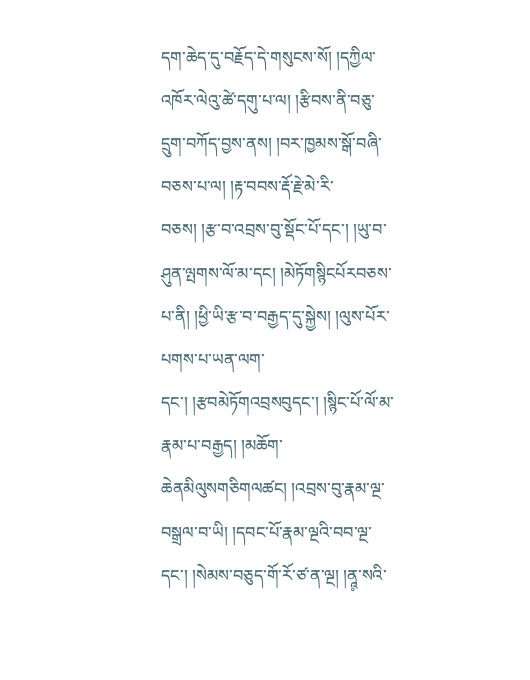དག་ཆེད་དུ་བརྗོད་དེ་གསུངས་སོ། །དཀྱིལ་འཁོར་ལེའུ་ཚེ་དགུ་པ་ལ། །རྩིབས་ནི་བཅུ་དྲུག་བཀོད་བྱས་ནས། །བར་ཁྱམས་སྒོ་བཞི་བཅས་པ་ལ། །རྟ་བབས་རྡོ་རྗེ་མེ་རི་བཅས། །རྩ་བ་འབྲས་བུ་སྡོང་པོ་དང་། །ཡུ་བ་ཤུན་ལྤགས་ལོ་མ་དང། །མེཏོགསྙིངཔོརབཅས་པ་ནི། །ཕྱི་ཡི་རྩ་བ་བརྒྱད་དུ་སྐྱེས། །ལུས་པོར་པགས་པ་ཡན་ལག་དང་། །རྩབམེཏོགའབྲསབུདང་། །སྙིང་པོ་ལོ་མ་རྣམ་པ་བརྒྱད། །མཆོག་ཆེནམིལུསགཅིགལཚང། །འབྲས་བུ་རྣམ་ལྔ་བསྒྲལ་བ་ཡི། །དབང་པོ་རྣམ་ལྔའི་བབ་ལྔ་དང་། །སེམས་བཅུད་གོ་རོ་ཙ་ན་ལྔ། །ནཱ༷་སའི་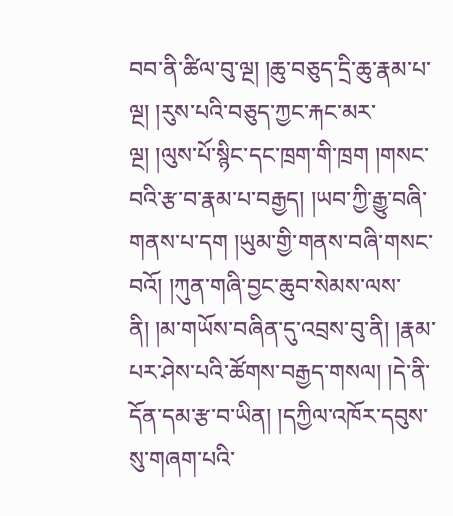བབ་ནི་ཚིལ་བུ་ལྔ། །ཆུ་བཅུད་དྲི་ཆུ་རྣམ་པ་ལྔ། །རུས་པའི་བཅུད་ཀྱང་རྐང་མར་ལྔ། །ལུས་པོ་སྙིང་དང་ཁྲག་གི་ཁྲག །གསང་བའི་རྩ་བ་རྣམ་པ་བརྒྱད། །ཡབ་ཀྱི་རྒྱུ་བཞི་གནས་པ་དག །ཡུམ་གྱི་གནས་བཞི་གསང་བའོ། །ཀུན་གཞི་བྱང་ཆུབ་སེམས་ལས་ནི། །མ་གཡོས་བཞིན་དུ་འབྲས་བུ་ནི། །རྣམ་པར་ཤེས་པའི་ཚོགས་བརྒྱད་གསལ། །དེ་ནི་དོན་དམ་རྩ་བ་ཡིན། །དཀྱིལ་འཁོར་དབུས་སུ་གཞག་པའི་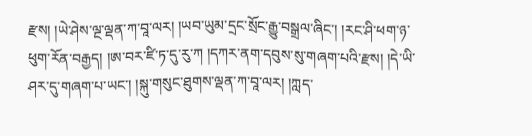རྫས། །ཡེ་ཤེས་ལྔ་ལྡན་ཀ་བཱ་ལར། །ཡབ་ཡུམ་དྲང་སྲོང་རྒྱུ་བསྒྲལ་ཞིང་། །རང་ཤི་ཕག་ཉ་ཕུག་རོན་བརྒྱད། །ཨ་བར་ཛི་ཏ་དུ་རུ་ཀ །དཀར་ནག་དབུས་སུ་གཞག་པའི་རྫས། །དེ་ཡི་ཤར་དུ་གཞག་པ་ཡང་། །སྐུ་གསུང་ཐུགས་ལྡན་ཀ་བཱ་ལར། །ཀླད་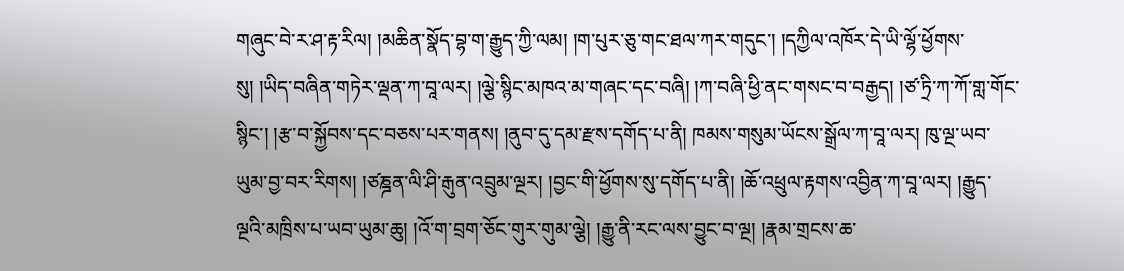གཞུང་བེ་ར་ཤ་རྟ་རིལ། །མཆིན་སྣོད་བྷ་ག་རྒྱུད་ཀྱི་ལམ། །ག་པུར་ཅུ་གང་ཐལ་ཀར་གདུང་། །དཀྱིལ་འཁོར་དེ་ཡི་ལྷོ་ཕྱོགས་སུ། །ཡིད་བཞིན་གཏེར་ལྡན་ཀ་བཱ་ལར། །ལྕེ་སྙིང་མཁའ་མ་གཞང་དང་བཞི། །ཀ་བཞི་ཕྱི་ནང་གསང་བ་བརྒྱད། །ཙ་ཏྲི་ཀ་ཀོ་གླ་གོང་སྙིང་། །རྩ་བ་སྐྱོབས་དང་བཅས་པར་གནས། །ནུབ་དུ་དམ་རྫས་དགོད་པ་ནི། ཁམས་གསུམ་ཡོངས་སྒྲོལ་ཀ་བཱ་ལར། ཁུ་ལྔ་ཡབ་ཡུམ་བྱ་བར་རིགས། །ཙཎྜན་ལི་ཤི་རྒུན་འབྲུམ་ལྔར། །བྱང་གི་ཕྱོགས་སུ་དགོད་པ་ནི། །ཆོ་འཕྲུལ་རྟགས་འབྱིན་ཀ་བཱ་ལར། །རྒྱུད་ལྔའི་མཁྲིས་པ་ཡབ་ཡུམ་ཆུ། །འོ་ག་བྲག་ཅོང་གུར་གུམ་ལྕེ། །རྒྱུ་ནི་རང་ལས་བྱུང་བ་ལྔ། །རྣམ་གྲངས་ཆ་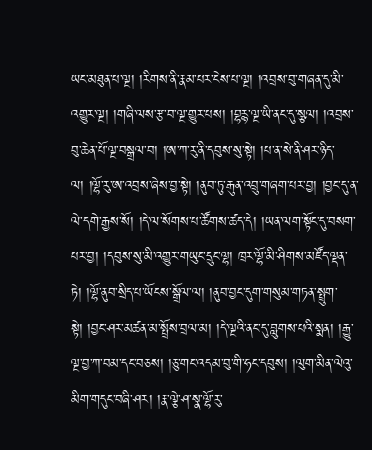ཡང་མཐུན་པ་ལྔ། །རིགས་ནི་རྣམ་པར་ངེས་པ་ལྔ། །འབྲས་བུ་གཞན་དུ་མི་འགྱུར་ལྔ། །གཞི་ལས་རྩ་བ་ལྔ་གྱུར་པས། །བྷརྙ་ལྔ་ཡི་ནང་དུ་སྩལ། །འབྲས་བུ་ཆེན་པོ་ལྔ་བསྒྲལ་བ། །ཨ་ཀ་རུ་ནི་དབུས་སུ་སྟེ། །པ་ན་སེ་ནི་ཤར་ཉིད་ལ། །ལྷོ་རུ་ཨ་འབྲས་ཞེས་བྱ་སྟེ། །ནུབ་ཏུ་རྒུན་འབྲུ་གཞག་པར་བྱ། །བྱང་དུ་ན་ལེ་དགེ་རྒྱས་སོ། །དེ་ལ་སོགས་པ་ཚོགས་ཚད་དེ། །ཡན་ལག་སྟོང་དུ་བསག་པར་བྱ། །དབུས་སུ་མི་འགྱུར་གཡུང་དྲུང་ལྷ། ཁྲར་ལྷོ་མི་ཤིགས་མཛོད་ལྡན་ཏེ། །ལྷོ་ནུབ་སྲིད་པ་ཡོངས་སྒྲོལ་ལ། །ནུབ་བྱང་དུག་གསུམ་གཏན་སྤྲུག་སྟེ། །བྱང་ཤར་མཚན་མ་སྤྲོས་བྲལ་མ། །དེ་ལྔའི་ནང་དུ་བླུགས་པའི་སྨན། །རྒྱུ་ལྔ་བྱ་ཀ་བམ་དང་བཅས། །ཅུ་གང་འདམ་བུ་གི་ཧང་དབུས། །ལུག་མིན་ལེའུ་མིག་གདུང་བཞི་ཤར། །རྣ་ལྕེ་ཤ་སྣ་ལྷོ་རུ་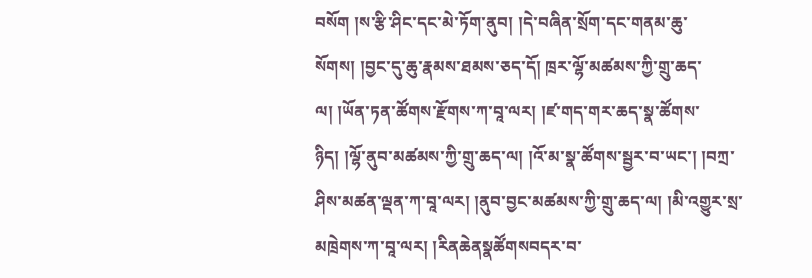བསོག །ས་རྩི་ཤིང་དང་མེ་ཏོག་ནུབ། །དེ་བཞིན་སྲོག་དང་གནམ་ཆུ་སོགས། །བྱང་དུ་ཆུ་རྣམས་ཐམས་ཅད་དོ། ཁྲར་ལྷོ་མཚམས་ཀྱི་གྲུ་ཆད་ལ། །ཡོན་ཏན་ཚོགས་རྫོགས་ཀ་བཱ་ལར། །ཛ་གད་གར་ཆད་སྣ་ཚོགས་ཉིད། །ལྷོ་ནུབ་མཚམས་ཀྱི་གྲུ་ཆད་ལ། །འོ་མ་སྣ་ཚོགས་སྦྱར་བ་ཡང་། །བཀྲ་ཤིས་མཚན་ལྡན་ཀ་བཱ་ལར། །ནུབ་བྱང་མཚམས་ཀྱི་གྲུ་ཆད་ལ། །མི་འགྱུར་སྲ་མཁྲེགས་ཀ་བཱ་ལར། །རིནཆེནསྣཚོགསབདར་བ་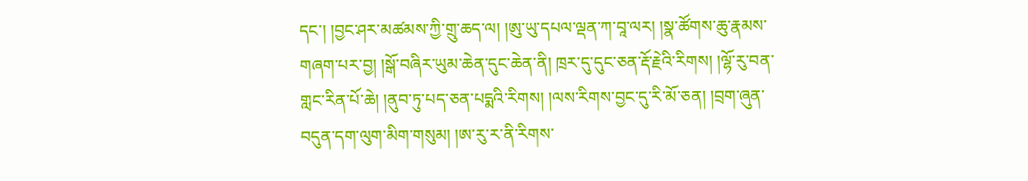དང་། །བྱང་ཤར་མཚམས་ཀྱི་གྲུ་ཆད་ལ། །ཨུ་ཡུ་དཔལ་ལྡན་ཀ་བཱ་ལར། །སྣ་ཚོགས་ཆུ་རྣམས་གཞག་པར་བྱ། །སྒོ་བཞིར་ཡུམ་ཆེན་དུང་ཆེན་ནི། ཁྲར་དུ་དུང་ཅན་རྡོ་རྗེའི་རིགས། །ལྷོ་རུ་བན་གླང་རིན་པོ་ཆེ། །ནུབ་ཏུ་པད་ཅན་པདྨའི་རིགས། །ལས་རིགས་བྱང་དུ་རི་མོ་ཅན། །བྲག་ཞུན་བདུན་དག་ལུག་མིག་གསུམ། །ཨ་རུ་ར་ནི་རིགས་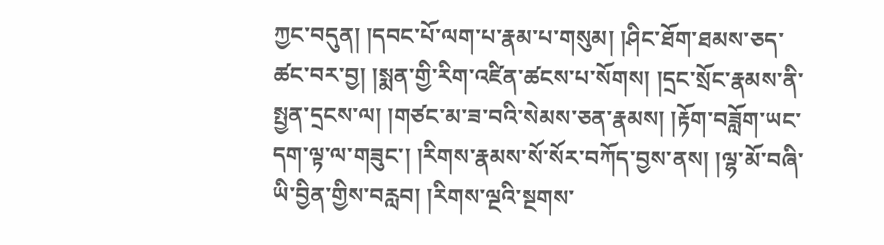ཀྱང་བདུན། །དབང་པོ་ལག་པ་རྣམ་པ་གསུམ། །ཤིང་ཐོག་ཐམས་ཅད་ཚང་བར་བྱ། །སྨན་གྱི་རིག་འཛིན་ཚངས་པ་སོགས། །དྲང་སྲོང་རྣམས་ནི་སྤྱན་དྲངས་ལ། །གཙང་མ་ཟ་བའི་སེམས་ཅན་རྣམས། །རྟོག་བཟློག་ཡང་དག་ལྟ་ལ་གཟུང་། །རིགས་རྣམས་སོ་སོར་བཀོད་བྱས་ནས། །ལྷ་མོ་བཞི་ཡི་བྱིན་གྱིས་བརླབ། །རིགས་ལྔའི་སྔགས་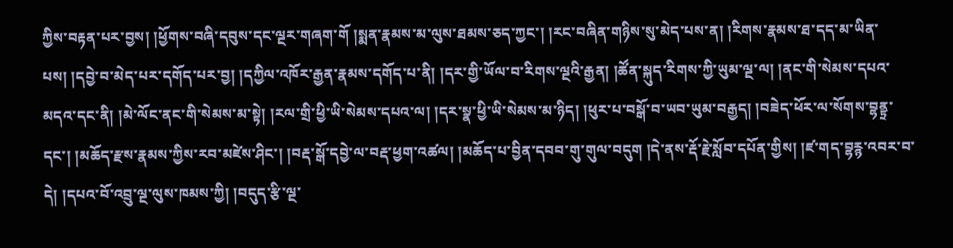ཀྱིས་བརྟན་པར་བྱས། །ཕྱོགས་བཞི་དབུས་དང་ལྔར་གཞག་གོ །སྨན་རྣམས་མ་ལུས་ཐམས་ཅད་ཀྱང་། །རང་བཞིན་གཉིས་སུ་མེད་པས་ན། །རིགས་རྣམས་ཐ་དད་མ་ཡིན་པས། །དབྱེ་བ་མེད་པར་དགོད་པར་བྱ། །དཀྱིལ་འཁོར་རྒྱན་རྣམས་དགོད་པ་ནི། །དར་གྱི་ཡོལ་བ་རིགས་ལྔའི་རྒྱན། །ཚོན་སྐུད་རིགས་ཀྱི་ཡུམ་ལྔ་ལ། །ནང་གི་སེམས་དཔའ་མདའ་དང་ནི། །མེ་ལོང་ནང་གི་སེམས་མ་སྟེ། །རལ་གྲི་ཕྱི་ཡི་སེམས་དཔའ་ལ། །དར་སྣ་ཕྱི་ཡི་སེམས་མ་ཉིད། །ཕུར་པ་བསྒོ་བ་ཡབ་ཡུམ་བརྒྱད། །བཟེད་ཕོར་ལ་སོགས་བྷནྟྲ་དང་། །མཆོད་རྫས་རྣམས་ཀྱིས་རབ་མཛེས་ཤིང་། །བརྡ་སྒོ་དབྱེ་ལ་བརྡ་ཕྱག་འཚལ། །མཆོད་པ་བྱིན་དབབ་གུ་གུལ་བདུག །དེ་ནས་རྡོ་རྗེ་སློབ་དཔོན་གྱིས། །ཛ་གད་བྷརྙ་འབར་བ་དེ། །དཔའ་བོ་འབྲུ་ལྔ་ལུས་ཁམས་ཀྱི། །བདུད་རྩི་ལྔ་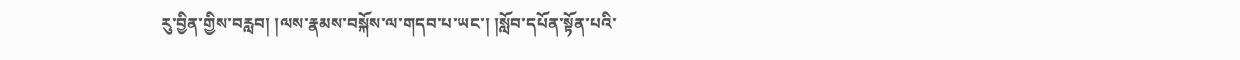རུ་བྱིན་གྱིས་བརླབ། །ལས་རྣམས་བསྐོས་ལ་གདབ་པ་ཡང་། །སློབ་དཔོན་སྟོན་པའི་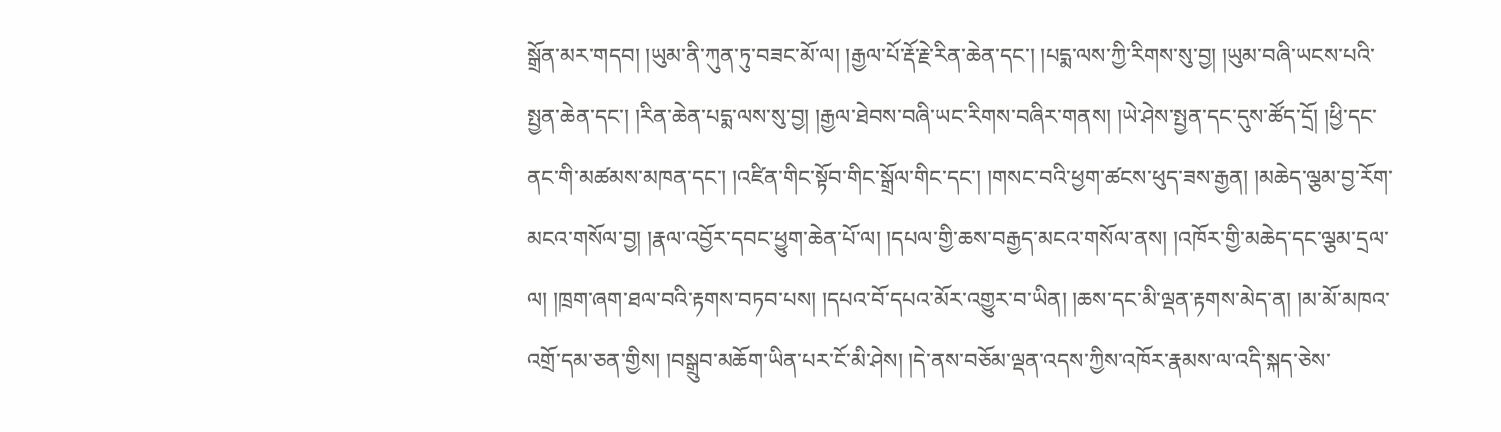སྒྲོན་མར་གདབ། །ཡུམ་ནི་ཀུན་ཏུ་བཟང་མོ་ལ། །རྒྱལ་པོ་རྡོ་རྗེ་རིན་ཆེན་དང་། །པདྨ་ལས་ཀྱི་རིགས་སུ་བྱ། །ཡུམ་བཞི་ཡངས་པའི་སྤྱན་ཆེན་དང་། །རིན་ཆེན་པདྨ་ལས་སུ་བྱ། །རྒྱལ་ཐེབས་བཞི་ཡང་རིགས་བཞིར་གནས། །ཡེ་ཤེས་སྤྱན་དང་དུས་ཚོད་དྲོ། །ཕྱི་དང་ནང་གི་མཚམས་མཁན་དང་། །འཛིན་གིང་སྟོབ་གིང་སྒྲོལ་གིང་དང་། །གསང་བའི་ཕྱག་ཚངས་ཕུད་ཟས་རྒྱན། །མཆེད་ལྕམ་བྱ་རོག་མངའ་གསོལ་བྱ། །རྣལ་འབྱོར་དབང་ཕྱུག་ཆེན་པོ་ལ། །དཔལ་གྱི་ཆས་བརྒྱད་མངའ་གསོལ་ནས། །འཁོར་གྱི་མཆེད་དང་ལྕམ་དྲལ་ལ། །ཁྲག་ཞག་ཐལ་བའི་རྟགས་བཏབ་པས། །དཔའ་བོ་དཔའ་མོར་འགྱུར་བ་ཡིན། །ཆས་དང་མི་ལྡན་རྟགས་མེད་ན། །མ་མོ་མཁའ་འགྲོ་དམ་ཅན་གྱིས། །བསྒྲུབ་མཆོག་ཡིན་པར་ངོ་མི་ཤེས། །དེ་ནས་བཅོམ་ལྡན་འདས་ཀྱིས་འཁོར་རྣམས་ལ་འདི་སྐད་ཅེས་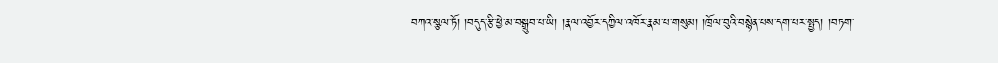བཀའ་སྩལ་ཏོ། །བདུད་རྩི་ཕྱེ་མ་བསྒྲུབ་པ་ཡི། །རྣལ་འབྱོར་དཀྱིལ་འཁོར་རྣམ་པ་གསུམ། །ཁྲོལ་བུའི་བསྙེན་པས་དག་པར་སྤྱད། །བཏག་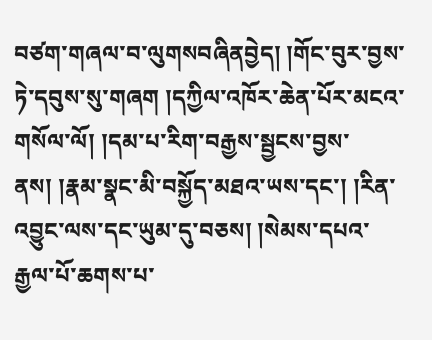བཙག་གཞལ་བ་ལུགསབཞིནབྱེད། །གོང་བུར་བྱས་ཏེ་དབུས་སུ་གཞག །དཀྱིལ་འཁོར་ཆེན་པོར་མངའ་གསོལ་ལོ། །དམ་པ་རིག་བརྒྱས་སྦྱངས་བྱས་ནས། །རྣམ་སྣང་མི་བསྐྱོད་མཐའ་ཡས་དང་། །རིན་འབྱུང་ལས་དང་ཡུམ་དུ་བཅས། །སེམས་དཔའ་རྒྱལ་པོ་ཆགས་པ་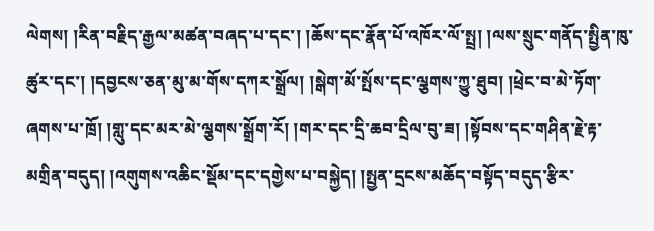ལེགས། །རིན་བརྗིད་རྒྱལ་མཚན་བཞད་པ་དང་། །ཆོས་དང་རྣོན་པོ་འཁོར་ལོ་སྤྲ། །ལས་སྲུང་གནོད་སྤྱིན་ཁུ་ཚུར་དང་། །དབྱངས་ཅན་མུ་མ་གོས་དཀར་སྒྲོལ། །སྒེག་མོ་སྤོས་དང་ལྕགས་ཀྱུ་ཐུབ། །ཕྲེང་བ་མེ་ཏོག་ཞགས་པ་ཁྲོ། །གླུ་དང་མར་མེ་ལྕགས་སྒྲོག་རོ། །གར་དང་དྲི་ཆབ་དྲིལ་བུ་ཟ། །སྟོབས་དང་གཤིན་རྗེ་རྟ་མགྲིན་བདུད། །འགུགས་འཆིང་སྡོམ་དང་དགྱེས་པ་བསྐྱེད། །སྤྱན་དྲངས་མཆོད་བསྟོད་བདུད་རྩིར་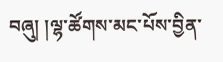བཞུ། །ལྷ་ཚོགས་མང་པོས་བྱིན་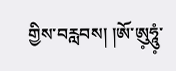གྱིས་བརླབས། །ཨོ་ཨུ༷ཧཱུཾ༷་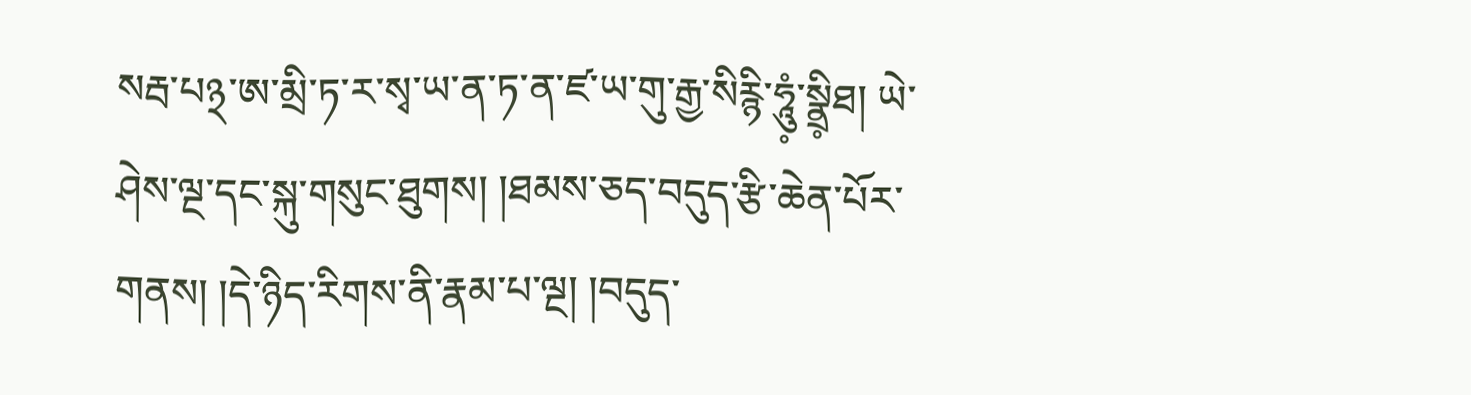སརྦ་པ྅་ཨ་མྲི་ཏ་ར་སྭ་ཡ་ན་ཏ་ན་ཛ་ཡ་གུ་རྒྱ་སིརྙི་ཧཱུཾ༷་སྣྲི༷ཐ། ཡེ་ཤེས་ལྔ་དང་སྐུ་གསུང་ཐུགས། །ཐམས་ཅད་བདུད་རྩི་ཆེན་པོར་གནས། །དེ་ཉིད་རིགས་ནི་རྣམ་པ་ལྔ། །བདུད་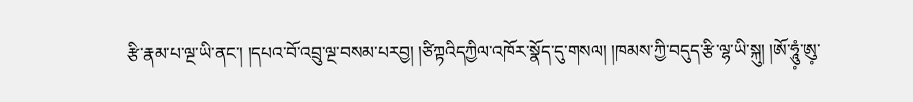རྩི་རྣམ་པ་ལྔ་ཡི་ནང་། །དཔའ་བོ་འབྲུ་ལྔ་བསམ་པརབྱ། །ཙིཀྟའིདཀྱིལ་འཁོར་སྣོད་དུ་གསལ། །ཁམས་ཀྱི་བདུད་རྩི་ལྷ་ཡི་སྐུ། །ཨོ་ཧཱུཾ༷་ཨུ༷་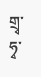གྲྭ་ཧྭ་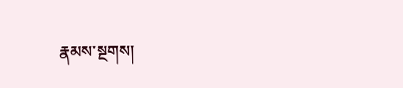རྣམས་སྔགས།